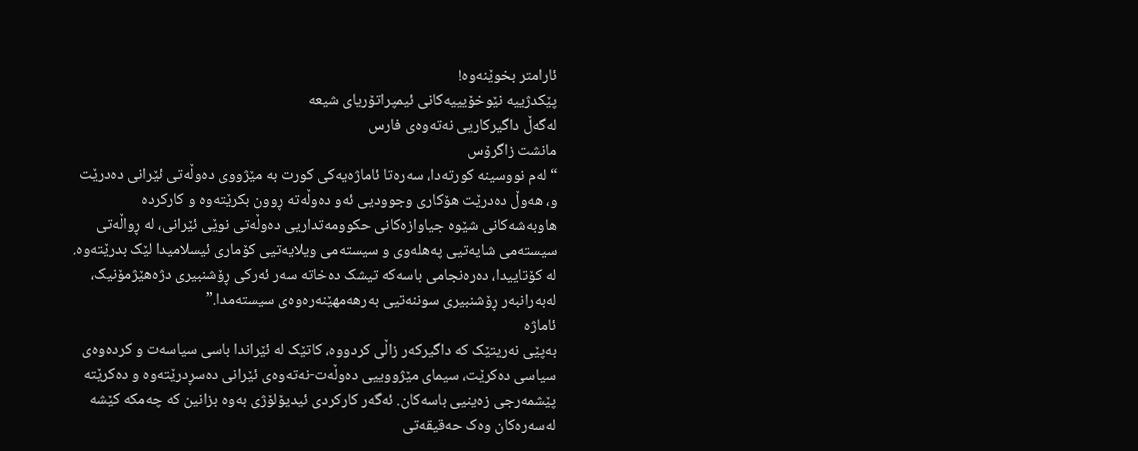ئارامتر بخوێنەوە!
پێکدژییە نێوخۆیییەکانی ئیمپراتۆریای شیعە
لەگەڵ داگیرکاریی نەتەوەی فارس
مانشت زاگرۆس
“لەم نووسینە کورتەدا، سەرەتا ئاماژەیەکی کورت بە مێژووی دەوڵەتی ئێرانی دەدرێت و، هەوڵ دەدرێت هۆکاری وجوودیی ئەو دەوڵەتە ڕوون بکرێتەوە و کارکردە هاوبەشەکانی شێوە جیاوازەکانی حکوومەتداریی دەوڵەتی نوێی ئێرانی، لە ڕواڵەتی سیستەمی شایەتیی پەهلەوی و سیستەمی ویلایەتیی کۆماری ئیسلامیدا لێک بدرێتەوە. لە کۆتاییدا، دەرەنجامی باسەکە تیشک دەخاتە سەر ئەرکی ڕۆشنبیری دژەهێژمۆنیک، لەبەرانبەر ڕۆشنبیری سوننەتیی بەرهەمهێنەرەوەی سیستەمدا.”
ئاماژە
بەپێی نەریتێک کە داگیرکەر زاڵی کردووە، کاتێک لە ئێراندا باسی سیاسەت و کردەوەی سیاسی دەکرێت، سیمای مێژووییی دەوڵەت-نەتەوەی ئێرانی دەسڕدرێتەوە و دەکرێتە پێشمەرجی زەینیی باسەکان. ئەگەر کارکردی ئیدیۆلۆژی بەوە بزانین کە چەمکە کێشە لەسەرەکان وەک حەقیقەتی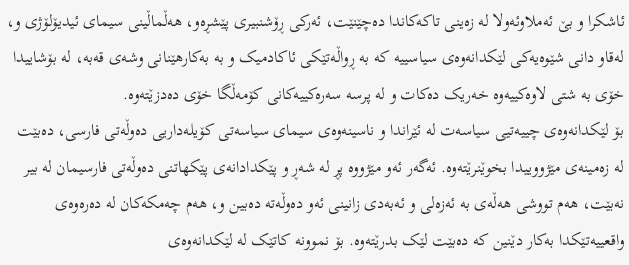ئاشکرا و بێ ئەملاوئەولا لە زەینی تاکەکاندا دەچێنێت، ئەرکی ڕۆشنبیری پێشڕەو، هەڵماڵینی سیمای ئیدیۆلۆژی و، لەقاو دانی شێوەیەکی لێکدانەوەی سیاسییە کە بە ڕواڵەتێکی ئاکادمیک و به بەکارهێنانی وشەی قەبە، لە بۆشاییدا خۆی بە شتی لاوەکییەوە خەریک دەکات و لە پرسە سەرەکییەکانی کۆمەڵگا خۆی دەدزێتەوە.
بۆ لێکدانەوەی چییەتیی سیاسەت لە ئێراندا و ناسینەوەی سیمای سیاسەتی کۆیلەداریی دەوڵەتی فارسی، دەبێت لە زەمینەی مێژووییدا بخوێنرێتەوە. ئەگەر ئەو مێژووە پڕ لە شەڕ و پێکدادانەی پێکهاتنی دەوڵەتی فارسیمان لە بیر نەبێت، هەم تووشی هەڵەی بە ئەزەلی و ئەبەدی زانینی ئەو دەوڵەتە دەبین و، هەم چەمکەکان لە دەرەوەی واقعییەتێکدا بەکار دێنین کە دەبێت لێک بدرێتەوە. بۆ نموونە کاتێک لە لێکدانەوەی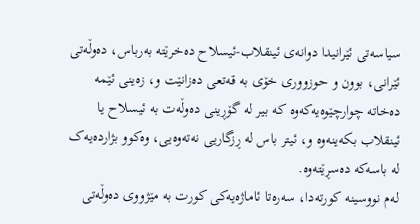سیاسەتی ئێرانیدا دوانەی ئینقلاب-ئیسلاح دەخرێتە بەرباس، دەوڵەتی ئێرانی، بوون و حوزووری خۆی بە قەتعی دەزانێت و، زەینی ئێمە دەخاتە چوارچێوەیەکەوە کە بیر لە گۆڕینی دەوڵەت بە ئیسلاح یا ئینقلاب بکەینەوە و، ئیتر باس لە ڕزگاریی نەتەوەیی، وەکوو بژاردەیەک لە باسەکە دەسڕێتەوە.
لەم نووسینە کورتەدا، سەرەتا ئاماژەیەکی کورت بە مێژووی دەوڵەتی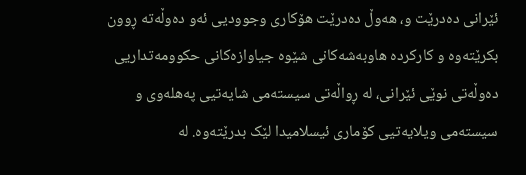ئێرانی دەدرێت و، هەوڵ دەدرێت هۆکاری وجوودیی ئەو دەوڵەتە ڕوون بکرێتەوە و کارکردە هاوبەشەکانی شێوە جیاوازەکانی حکوومەتداریی دەوڵەتی نوێی ئێرانی، لە ڕواڵەتی سیستەمی شایەتیی پەهلەوی و سیستەمی ویلایەتیی کۆماری ئیسلامیدا لێک بدرێتەوە. لە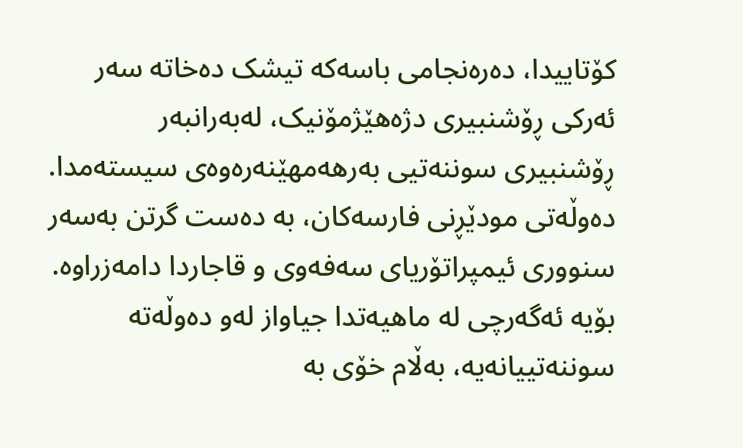کۆتاییدا، دەرەنجامی باسەکە تیشک دەخاتە سەر ئەرکی ڕۆشنبیری دژەهێژمۆنیک، لەبەرانبەر ڕۆشنبیری سوننەتیی بەرهەمهێنەرەوەی سیستەمدا.
دەوڵەتی مودێڕنی فارسەکان، بە دەست گرتن بەسەر سنووری ئیمپراتۆریای سەفەوی و قاجاردا دامەزراوە. بۆیە ئەگەرچی لە ماهیەتدا جیاواز لەو دەوڵەتە سوننەتییانەیە، بەڵام خۆی بە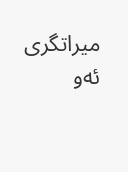میراتگری ئەو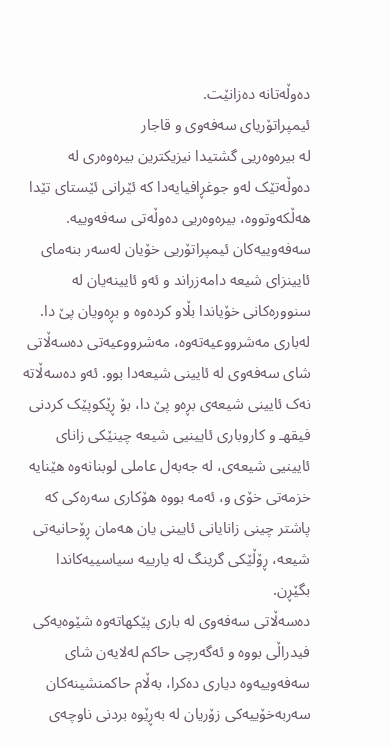دەوڵەتانە دەزانێت.
ئیمپراتۆریای سەفەوی و قاجار
لە بیرەوەریی گشتیدا نیزیکترین بیرەوەری لە دەوڵەتێک لەو جوغڕافیایەدا کە ئێرانی ئێستای تێدا هەڵکەوتووە، بیرەوەریی دەوڵەتی سەفەوییە. سەفەوییەکان ئیمپراتۆریی خۆیان لەسەر بنەمای ئایینزای شیعە دامەزراند و ئەو ئایینەیان لە سنوورەکانی خۆیاندا بڵاو کردەوە و بڕەویان پێ دا. لەباری مەشرووعیەتەوە، مەشرووعیەتی دەسەڵاتی شای سەفەوی لە ئایینی شیعەدا بوو. ئەو دەسەڵاتە نەک ئایینی شیعەی بڕەو پێ دا، بۆ ڕێکوپێک کردنی فیقهـ و کاروباری ئایینیی شیعە چینێکی زانای ئایینیی شیعەی، لە جەبەل عاملی لوبنانەوە هێنایە خزمەتی خۆی و، ئەمە بووە هۆکاری سەرەکی کە پاشتر چینی زانایانی ئایینی یان هەمان ڕۆحانیەتی شیعە، ڕۆڵێکی گرینگ لە یارییە سیاسییەکاندا بگێڕن.
دەسەڵاتی سەفەوی لە باری پێکهاتەوە شێوەیەکی فیدراڵی بووە و ئەگەرچی حاکم لەلایەن شای سەفەوییەوە دیاری دەکرا، بەڵام حاکمنشینەکان سەربەخۆییەکی زۆریان لە بەڕێوە بردنی ناوچەی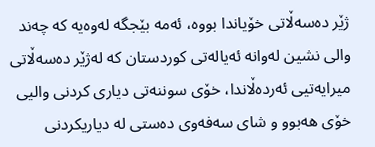ژێر دەسەڵاتی خۆیاندا بووە، ئەمە بێجگە لەوەیە کە چەند والی نشین لەوانە ئەیالەتی کوردستان کە لەژێر دەسەڵاتی میرایەتیی ئەردەڵاندا، خۆی سوننەتی دیاری کردنی والیی خۆی هەبوو و شای سەفەوی دەستی لە دیاریکردنی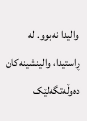والیدا نەبوو. لە ڕاستیدا، والینشینەکان دەوڵەتگەلێک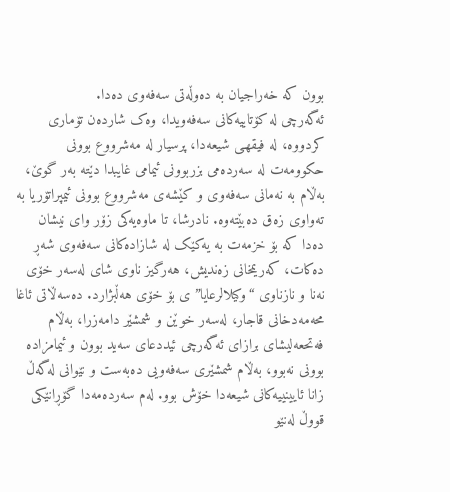بوون کە خەراجیان بە دەوڵەتی سەفەوی دەدا.
ئەگەرچی لە کۆتاییەکانی سەفەویدا، وەک شاردەن تۆماری کردووە، لە فیقهـی شیعەدا، پرسیار لە مەشرووع بوونی حکوومەت لە سەردەمی بزربوونی ئیمامی غایبدا دێتە بەر گوێ، بەڵام بە نەمانی سەفەوی و کێشەی مەشرووع بوونی ئیمپراتۆریا بە تەواوی زەق دەبێتەوە. نادرشا، تا ماوەیەکی زۆر وای نیشان دەدا کە بۆ خزمەت بە یەکێک لە شازادەکانی سەفەوی شەڕ دەکات، کەریمخانی زەندیش، هەرگیز ناوی شای لەسەر خۆی نەنا و نازناوی “وکیلالرعایا”ی بۆ خۆی هەڵبژارد. دەسەڵاتی ئاغا محەمەدخانی قاجار، لەسەر خوێن و شمشێر دامەزرا، بەڵام فەتحعەلیشای برازای ئەگەرچی ئیددعای سەید بوون و ئیمامزادە بوونی نەبوو، بەڵام شمشێری سەفەویی دەبەست و نێوانی لەگەڵ زانا ئایینییەکانی شیعەدا خۆش بوو. لەم سەردەمەدا گۆڕانێکی قووڵ لەنێو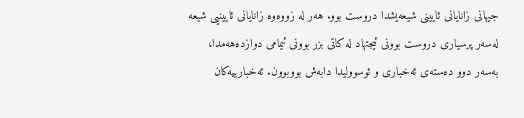جیهانی زانایانی ئایینی شیعەیشدا دروست بوو. هەر لە زووەوە زانایانی ئایینیی شیعە لەسەر پرسیاری دروست بوونی ئیجتهاد لە کاتی بزر بوونی ئیمامی دوازدەهەمدا، بەسەر دوو دەستەی ئەخباری و ئوسوولیدا دابەش بووبوون. ئەخبارییەکان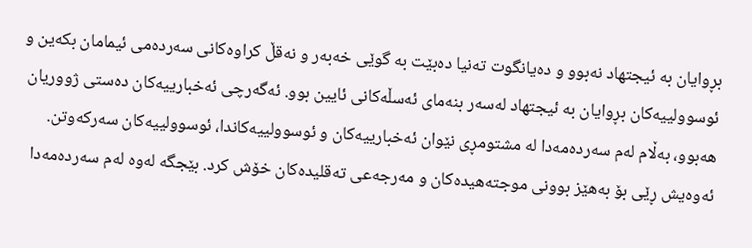بڕوایان به ئیجتهاد نەبوو و دەیانگوت تەنیا دەبێت بە گوێی خەبەر و نەقڵ کراوەکانی سەردەمی ئیمامان بکەین و ئوسوولییەکان بڕوایان بە ئیجتهاد لەسەر بنەمای ئەسڵەکانی ئایین بوو. ئەگەرچی ئەخبارییەکان دەستی ژووریان هەبوو، بەڵام لەم سەردەمەدا لە مشتومڕی نێوان ئەخبارییەکان و ئوسوولییەکاندا، ئوسوولییەکان سەرکەوتن. ئەوەیش ڕێی بۆ بەهێز بوونی موجتەهیدەکان و مەرجەعی تەقلیدەکان خۆش کرد. بێجگە لەوە لەم سەردەمەدا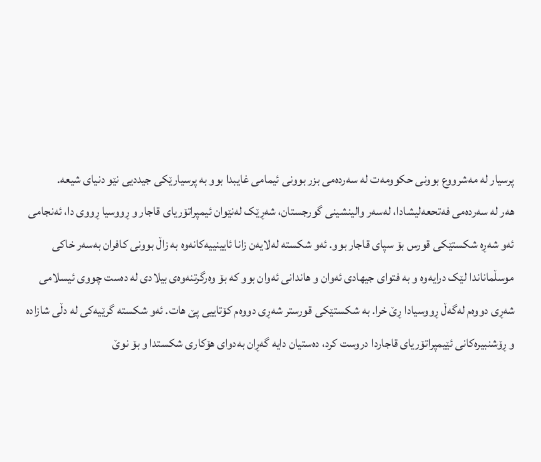پرسیار لە مەشرووع بوونی حکوومەت لە سەردەمی بزر بوونی ئیمامی غایبدا بوو بە پرسیارێکی جیددیی نێو دنیای شیعە.
هەر لە سەردەمی فەتحعەلیشادا، لەسەر والینشینی گورجستان، شەڕێک لەنێوان ئیمپراتۆریای قاجار و ڕووسیا ڕووی دا، ئەنجامی ئەو شەڕە شکستێکی قورس بۆ سپای قاجار بوو. ئەو شکستە لەلایەن زانا ئایینییەکانەوە به زاڵ بوونی کافران بەسەر خاکی موسڵماناندا لێک درایەوە و به فتوای جیهادی ئەوان و هاندانی ئەوان بوو کە بۆ وەرگرتنەوەی بیلادی لە دەست چووی ئیسلامی شەڕی دووەم لەگەڵ ڕووسیادا ڕێ خرا. بە شکستێکی قورستر شەڕی دووەم کۆتاییی پێ هات. ئەو شکستە گرێیەکی لە دڵی شازادە و ڕۆشنبیرەکانی ئێیمپراتۆریای قاجاردا دروست کرد، دەستیان دایە گەڕان بەدوای هۆکاری شکستدا و بۆ نوێ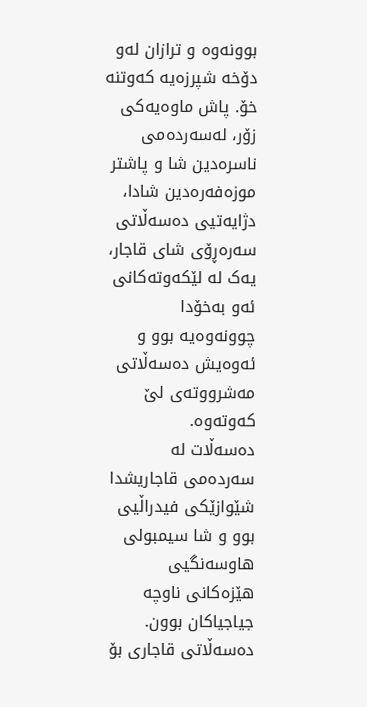بوونەوە و ترازان لەو دۆخە شپرزەیە کەوتنە خۆ. پاش ماوەیەکی زۆر، لەسەردەمی ناسرەدین شا و پاشتر موزەفەرەدین شادا، دژایەتیی دەسەڵاتی سەرەڕۆی شای قاجار، یەک لە لێکەوتەکانی ئەو بەخۆدا چوونەوەیە بوو و ئەوەیش دەسەڵاتی مەشرووتەی لێ کەوتەوە.
دەسەڵات لە سەردەمی قاجاریشدا شێوازێکی فیدراڵیی بوو و شا سیمبولی هاوسەنگیی هێزەکانی ناوچە جیاجیاکان بوون. دەسەڵاتی قاجاری بۆ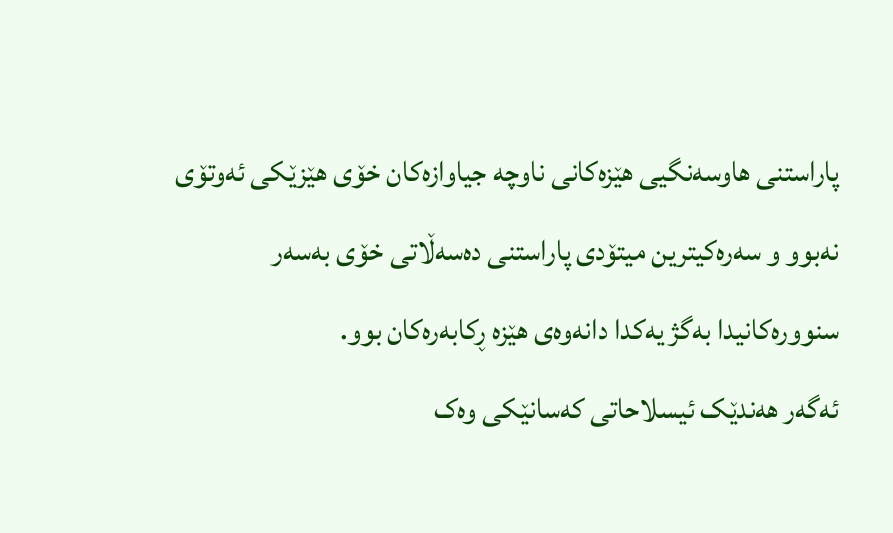پاراستنی هاوسەنگیی هێزەکانی ناوچە جیاوازەکان خۆی هێزێکی ئەوتۆی نەبوو و سەرەکیترین میتۆدی پاراستنی دەسەڵاتی خۆی بەسەر سنوورەکانیدا بەگژ یەکدا دانەوەی هێزە ڕکابەرەکان بوو.
ئەگەر هەندێک ئیسلاحاتی کەسانێکی وەک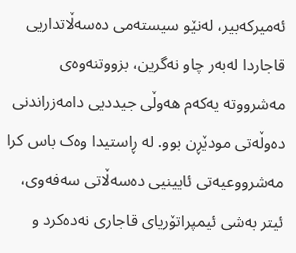ئەمیرکەبیر، لەنێو سیستەمی دەسەڵاتداریی قاجاردا لەبەر چاو نەگرین، بزووتنەوەی مەشرووتە یەکەم هەوڵی جیددیی دامەزراندنی دەوڵەتی مودێڕن بوو. لە ڕاستیدا وەک باس کرا مەشرووعیەتی ئایینیی دەسەڵاتی سەفەوی، ئیتر بەشی ئیمپراتۆریای قاجاری نەدەکرد و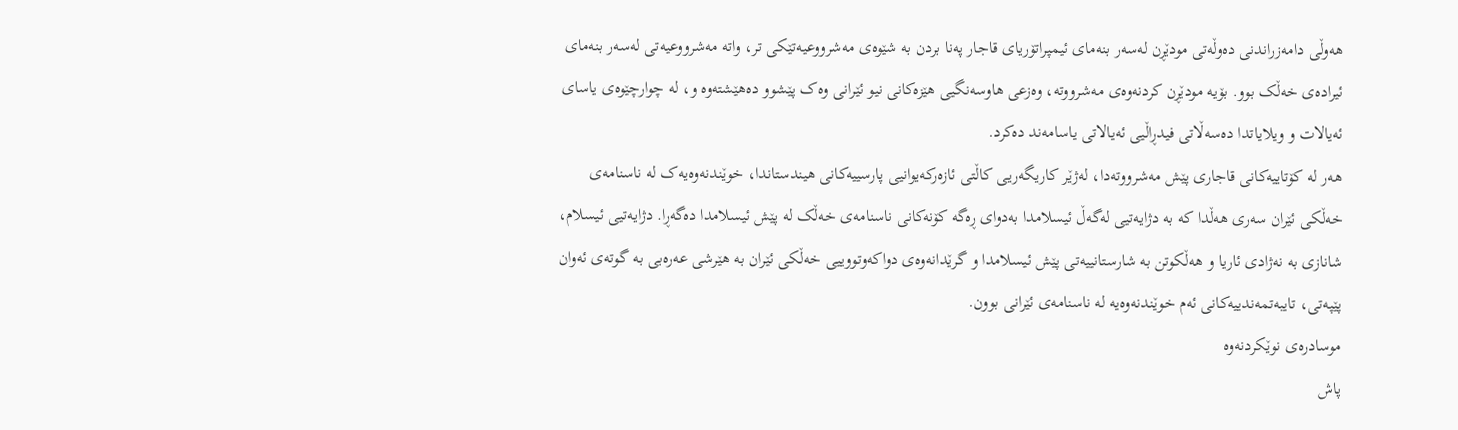هەوڵی دامەزراندنی دەوڵەتی مودێڕن لەسەر بنەمای ئیمپراتۆریای قاجار پەنا بردن بە شێوەی مەشرووعیەتێکی تر، واتە مەشرووعیەتی لەسەر بنەمای ئیرادەی خەڵک بوو. بۆیە مودێڕن کردنەوەی مەشرووتە، وەزعی هاوسەنگیی هێزەکانی نیو ئێرانی وەک پێشوو دەهێشتەوە و، لە چوارچێوەی یاسای ئەیالات و ویلایاتدا دەسەڵاتی فیدڕاڵیی ئەیالاتی یاسامەند دەکرد.
هەر لە کۆتاییەکانی قاجاری پێش مەشرووتەدا، لەژێر کاریگەریی کاڵتی ئازەرکەیوانیی پارسییەکانی هیندستاندا، خوێندنەوەیەک لە ناسنامەی خەڵکی ئێران سەری هەڵدا کە بە دژایەتیی لەگەڵ ئیسلامدا بەدوای ڕەگە کۆنەکانی ناسنامەی خەڵک لە پێش ئیسلامدا دەگەڕا. دژایەتیی ئیسلام، شانازی بە نەژادی ئاریا و هەڵکوتن بە شارستانییەتی پێش ئیسلامدا و گرێدانەوەی دواکەوتووییی خەڵکی ئێران بە هێرشی عەرەبی بە گوتەی ئەوان پێپەتی، تایبەتمەندییەکانی ئەم خوێندنەوەیە لە ناسنامەی ئێرانی بوون.
موسادرەی نوێکردنەوە
پاش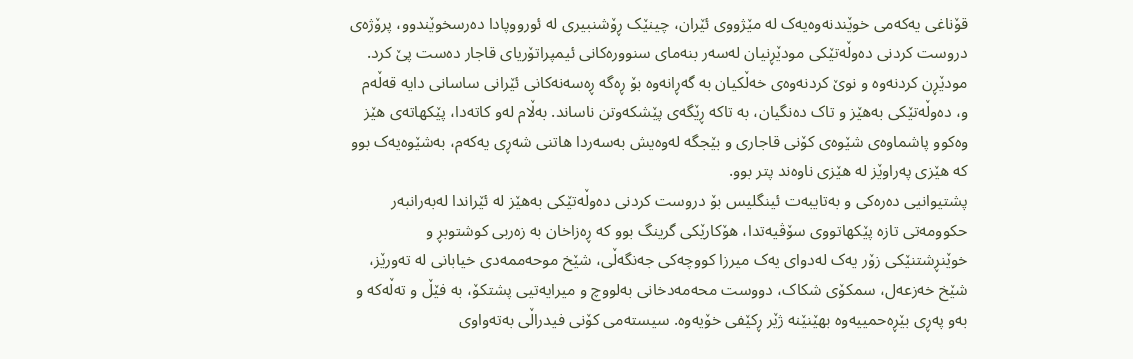قۆناغی یەکەمی خوێندنەوەیەک لە مێژووی ئێران، چینێک ڕۆشنبیری لە ئورووپادا دەرسخوێندوو، پرۆژەی دروست کردنی دەوڵەتێکی مودێڕنیان لەسەر بنەمای سنوورەکانی ئیمپراتۆریای قاجار دەست پێ کرد. مودێڕن کردنەوە و نوێ کردنەوەی خەڵکیان بە گەڕانەوە بۆ ڕەگە ڕەسەنەکانی ئێرانی ساسانی دایە قەڵەم و، دەوڵەتێکی بەهێز و تاک دەنگیان، بە تاکە ڕێگەی پێشکەوتن ناساند. بەڵام لەو کاتەدا، پێکهاتەی هێز وەکوو پاشماوەی شێوەی کۆنی قاجاری و بێجگە لەوەیش بەسەردا هاتنی شەڕی یەکەم، بەشێوەیەک بوو کە هێزی پەراوێز لە هێزی ناوەند پتر بوو.
پشتیوانیی دەرەکی و بەتایبەت ئینگلیس بۆ دروست کردنی دەوڵەتێکی بەهێز لە ئێراندا لەبەرانبەر حکوومەتی تازە پێکهاتووی سۆڤیەتدا، هۆکارێکی گرینگ بوو کە ڕەزاخان بە زەربی کوشتوبڕ و خوێنڕشتنێکی زۆر یەک لەدوای یەک میرزا کووچەکی جەنگەڵی، شێخ موحەممەدی خیابانی لە تەورێز، شێخ خەزعەل، سمکۆی شکاک، دووست محەمەدخانی بەلووچ و میرایەتیی پشتکۆ، بە فێڵ و تەڵەکە و بەو پەڕی بێڕەحمییەوە بهێنێنە ژێر ڕکێفی خۆیەوە. سیستەمی کۆنی فیدراڵی بەتەواوی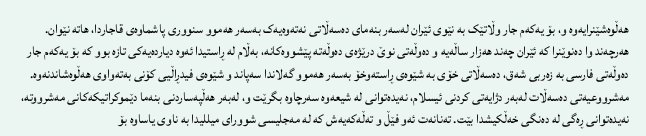هەڵوەشێنرایەوە و، بۆ یەکەم جار وڵاتێک بە نێوی ئێران لەسەر بنەمای دەسەڵاتی نەتەوەیەک بەسەر هەموو سنووری پاشماوەی قاجاردا، هاتە نێوان. هەرچەند وا دەنوێنرا کە ئێران چەند هەزار ساڵەیە و دەوڵەتی نوێ درێژەی دەوڵەتە پێشووەکانە، بەڵام لە ڕاستیدا ئەوە دیاردەیەکی تازە بوو کە بۆ یەکەم جار دەوڵەتی فارسی بە زەربی شەق، دەسەڵاتی خۆی بە شێوەی ڕاستەوخۆ بەسەر هەموو گەلاندا سەپاند و شێوەی فیدڕاڵیی کۆنی بەتەواوی هەڵوەشاندنەوە.
مەشرووعیەتی دەسەڵات لەبەر دژایەتی کردنی ئیسلام، نەیدەتوانی لە شیعەوە سەرچاوە بگرێت و، لەبەر هەڵپەساردنی بنەما دێموکراتیکەکانی مەشرووتە، نەیدەتوانی ڕەگی لە دەنگی خەڵکیشدا بێت. تەنانەت ئەو فێڵ و تەڵەکەیەش کە لە مەجلیسی شوورای میللیدا بە ناوی یاساوە بۆ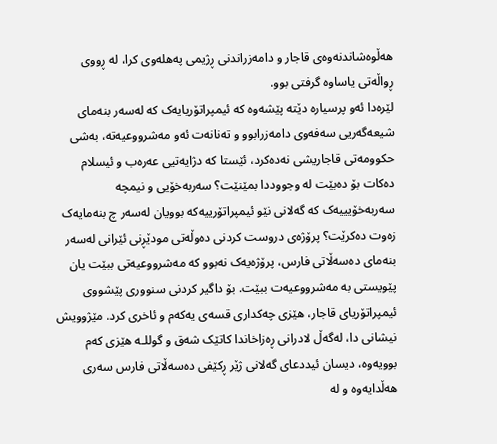هەڵوەشاندنەوەی قاجار و دامەزراندنی ڕژیمی پەهلەوی کرا، لە ڕووی ڕواڵەتی یاساوە گرفتی بوو.
لێرەدا ئەو پرسیارە دێتە پێشەوە کە ئیمپراتۆریایەک کە لەسەر بنەمای شیعەگەریی سەفەوی دامەزرابوو و تەنانەت ئەو مەشرووعیەتە، بەشی حکوومەتی قاجاریشی نەدەکرد، ئێستا کە دژایەتیی عەرەب و ئیسلام دەکات بۆ دەبێت لە وجووددا بمێنێت؟ سەربەخۆیی و نیمچە سەربەخۆیییەک کە گەلانی نێو ئیمپراتۆرییەکە بوویان لەسەر چ بنەمایەک زەوت دەکرێت؟ پرۆژەی دروست کردنی دەوڵەتی مودێڕنی ئێرانی لەسەر بنەمای دەسەڵاتی فارس، پرۆژەیەک نەبوو کە مەشرووعیەتی ببێت یان پێویستی بە مەشرووعیەت ببێت. بۆ داگیر کردنی سنووری پێشووی ئیمپراتۆریای قاجار، هێزی چەکداری قسەی یەکەم و ئاخری کرد. مێژوویش نیشانی دا، لەگەڵ لادرانی ڕەزاخاندا کاتێک شەق و گوللـە هێزی کەم بوویەوە، دیسان ئیددعای گەلانی ژێر ڕکێفی دەسەڵاتی فارس سەری هەڵدایەوە و لە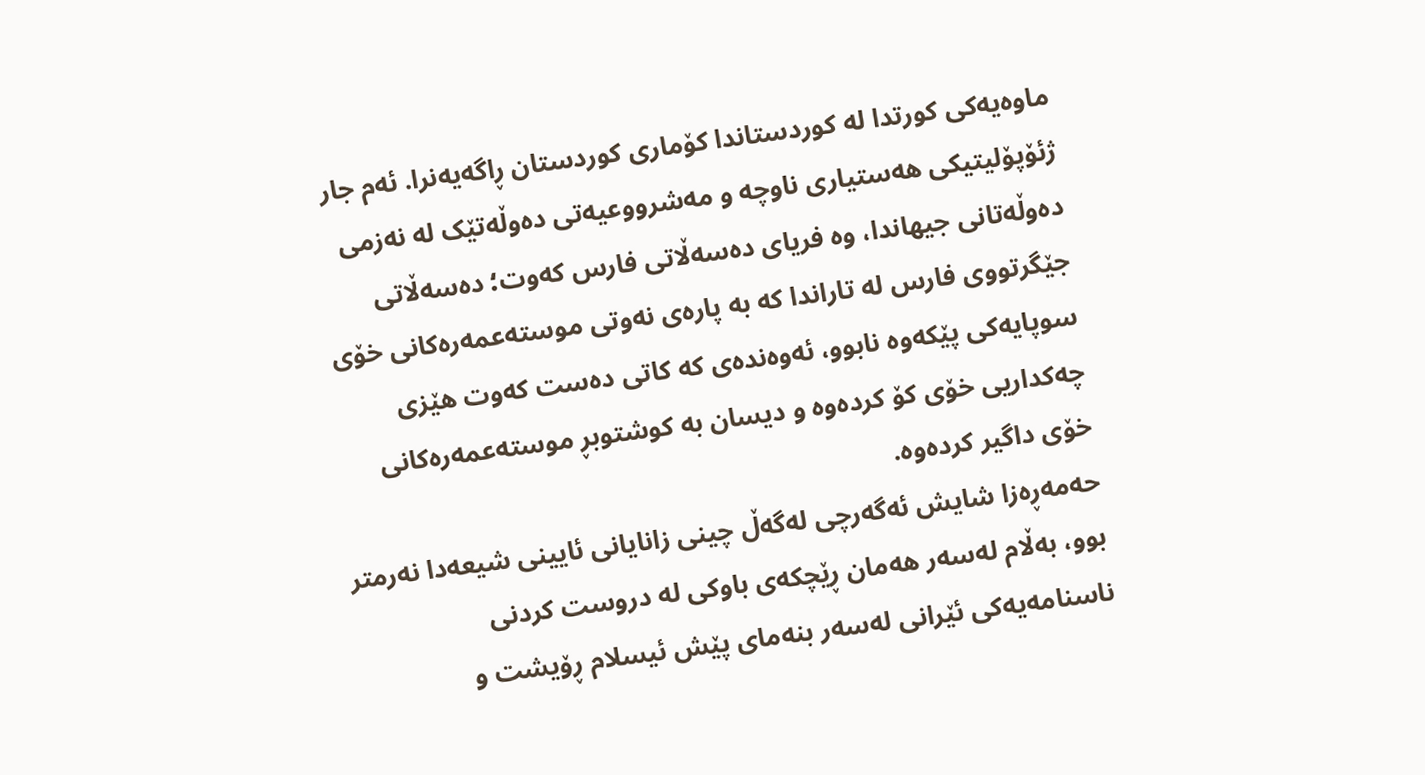ماوەیەکی کورتدا لە کوردستاندا کۆماری کوردستان ڕاگەیەنرا. ئەم جار ژئۆپۆلیتیکی هەستیاری ناوچە و مەشرووعیەتی دەوڵەتێک لە نەزمی دەوڵەتانی جیهاندا، وە فریای دەسەڵاتی فارس کەوت؛ دەسەڵاتی جێگرتووی فارس لە تاراندا کە بە پارەی نەوتی موستەعمەرەکانی خۆی سوپایەکی پێکەوە نابوو، ئەوەندەی کە کاتی دەست کەوت هێزی چەکداریی خۆی کۆ کردەوە و دیسان بە کوشتوبڕ موستەعمەرەکانی خۆی داگیر کردەوە.
حەمەڕەزا شایش ئەگەرچی لەگەڵ چینی زانایانی ئایینی شیعەدا نەرمتر بوو، بەڵام لەسەر هەمان ڕێچکەی باوکی لە دروست کردنی ناسنامەیەکی ئێرانی لەسەر بنەمای پێش ئیسلام ڕۆیشت و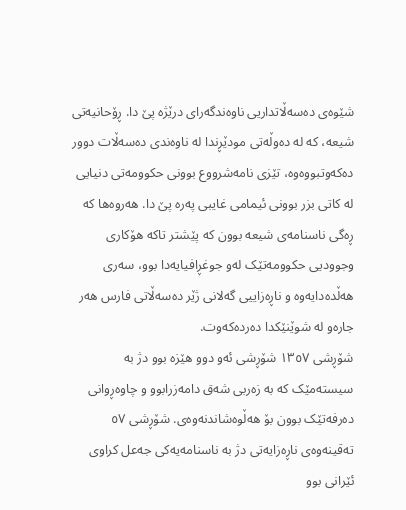شێوەی دەسەڵاتداریی ناوەندگەرای درێژە پێ دا. ڕۆحانیەتی شیعە، کە لە دەوڵەتی مودێڕندا لە ناوەندی دەسەڵات دوور دەکەوتبووەوە، تێزی نامەشرووع بوونی حکوومەتی دنیایی لە کاتی بزر بوونی ئیمامی غایبی پەرە پێ دا. هەروەها کە ڕەگی ناسنامەی شیعە بوون کە پێشتر تاکە هۆکاری وجوودیی حکوومەتێک لەو جوغڕافیایەدا بوو، سەری هەڵدەدایەوە و ناڕەزاییی گەلانی ژێر دەسەڵاتی فارس هەر جارەو لە شوێنێکدا دەردەکەوت.
شۆڕشی ١٣٥٧ شۆڕشی ئەو دوو هێزە بوو دژ بە سیستەمێک کە بە زەربی شەق دامەزرابوو و چاوەڕوانی دەرفەتێک بوون بۆ هەڵوەشاندنەوەی. شۆڕشی ٥٧ تەقینەوەی ناڕەزایەتی دژ بە ناسنامەیەکی جەعل کراوی ئێرانی بوو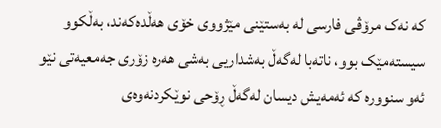کە نەک مرۆڤی فارسی لە بەستێنی مێژووی خۆی هەڵدەکەند، بەڵکوو سیستەمێک بوو، ناتەبا لەگەڵ بەشداریی بەشی هەرە زۆری جەمعیەتی نێو ئەو سنوورە کە ئەمەیش دیسان لەگەڵ ڕۆحی نوێکردنەوەی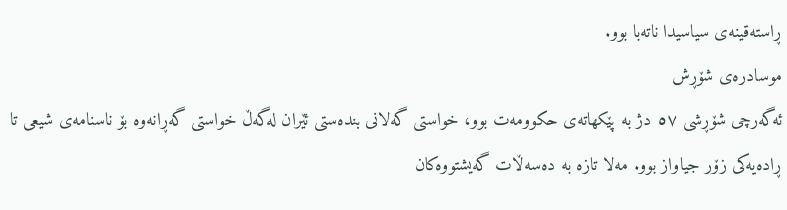ڕاستەقینەی سیاسیدا ناتەبا بوو.
موسادرەی شۆڕش
ئەگەرچی شۆڕشی ٥٧ دژ بە پێکهاتەی حکوومەت بوو، خواستی گەلانی بندەستی ئێران لەگەڵ خواستی گەڕانەوە بۆ ناسنامەی شیعی تا ڕادەیەکی زۆر جیاواز بوو. مەلا تازە بە دەسەڵات گەیشتووەکان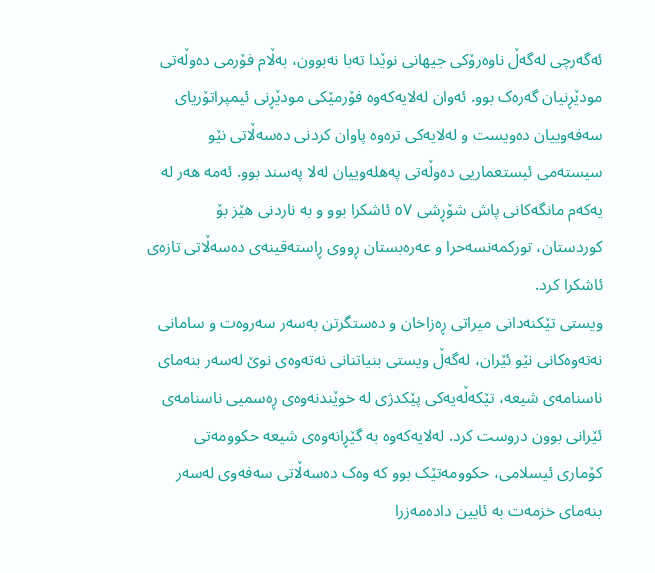ئەگەرچی لەگەڵ ناوەرۆکی جیهانی نوێدا تەبا نەبوون، بەڵام فۆرمی دەوڵەتی مودێڕنیان گەرەک بوو. ئەوان لەلایەکەوە فۆرمێکی مودێڕنی ئیمپراتۆریای سەفەوییان دەویست و لەلایەکی ترەوە پاوان کردنی دەسەڵاتی نێو سیستەمی ئیستعماریی دەوڵەتی پەهلەوییان لەلا پەسند بوو. ئەمە هەر لە یەکەم مانگەکانی پاش شۆڕشی ٥٧ ئاشکرا بوو و بە ناردنی هێز بۆ کوردستان، تورکمەنسەحرا و عەرەبستان ڕووی ڕاستەقینەی دەسەڵاتی تازەی ئاشکرا کرد.
ویستی تێکنەدانی میراتی ڕەزاخان و دەستگرتن بەسەر سەروەت و سامانی نەتەوەکانی نێو ئێران، لەگەڵ ویستی بنیاتنانی نەتەوەی نوێ لەسەر بنەمای ناسنامەی شیعە، تێکەڵەیەکی پێکدژی لە خوێندنەوەی ڕەسمیی ناسنامەی ئێرانی بوون دروست کرد. لەلایەکەوە بە گێڕانەوەی شیعە حکوومەتی کۆماری ئیسلامی، حکوومەتێک بوو کە وەک دەسەڵاتی سەفەوی لەسەر بنەمای خزمەت بە ئایین دادەمەزرا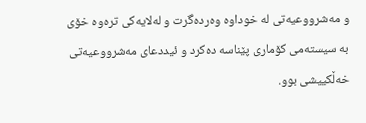و مەشرووعیەتی لە خوداوە وەردەگرت و لەلایەکی ترەوە خۆی بە سیستەمی کۆماری پێناسە دەکرد و ئیددعای مەشرووعیەتی خەڵکییشی بوو.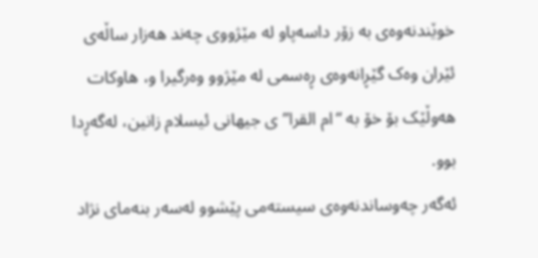خوێندنەوەی بە زۆر داسەپاو لە مێژووی چەند هەزار ساڵەی ئێران وەک گێڕانەوەی ڕەسمی لە مێژوو وەرگیرا و، هاوکات هەوڵێک بۆ خۆ بە “ام القرا”ی جیهانی ئیسلام زانین، لەگەڕدا بوو.
ئەگەر چەوساندنەوەی سیستەمی پێشوو لەسەر بنەمای نژاد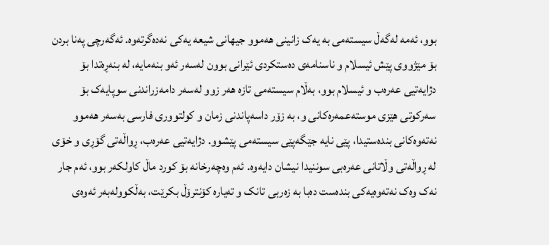بوو، ئەمە لەگەڵ سیستەمی بە یەک زانینی هەموو جیهانی شیعە یەکی نەدەگرتەوە. ئەگەرچی پەنا بردن بۆ مێژووی پێش ئیسلام و ناسنامەی دەستکردی ئێرانی بوون لەسەر ئەو بنەمایە، لە بنەڕەتدا بۆ دژایەتیی عەرەب و ئیسلام بوو، بەڵام سیستەمی تازە هەر زوو لەسەر دامەزراندنی سوپایەک بۆ سەرکوتی هێزی موستەعمەرەکانی و، بە زۆر داسەپاندنی زمان و کولتووری فارسی بەسەر هەموو نەتەوەکانی بندەستیدا، پێی نایە جێگەپێی سیستەمی پێشوو. دژایەتیی عەرەب، ڕواڵەتی گۆڕی و خۆی لە ڕواڵەتی وڵاتانی عەرەبی سوننیدا نیشان دایەوە. ئەم وەچەرخانە بۆ کورد ماڵ کاولکەر بوو، ئەم جار نەک وەک نەتەوەیەکی بندەست دەبا بە زەربی تانک و تەیارە کۆنترۆڵ بکرێت، بەڵکوولەبەر ئەوەی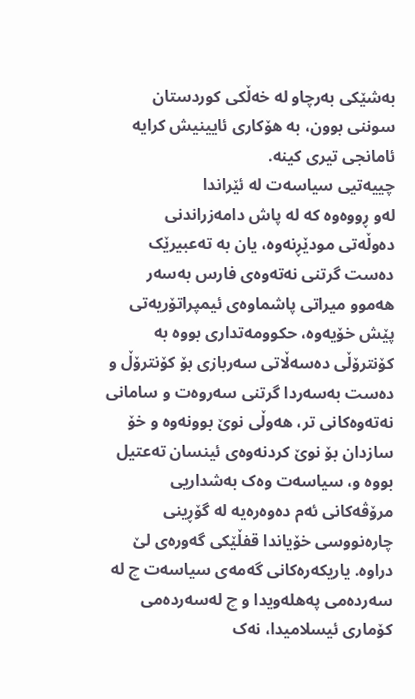بەشێکی بەرچاو لە خەڵکی کوردستان سوننی بوون، بە هۆکاری ئایینیش کرایە ئامانجی تیری کینە.
چییەتیی سیاسەت لە ئێراندا
لەو ڕووەوە کە لە پاش دامەزراندنی دەوڵەتی مودێڕنەوە، یان بە تەعبیرێک دەست گرتنی نەتەوەی فارس بەسەر هەموو میراتی پاشماوەی ئیمپراتۆریەتی پێش خۆیەوە، حکوومەتداری بووە بە کۆنترۆڵی دەسەڵاتی سەربازی بۆ کۆنترۆڵ و دەست بەسەردا گرتنی سەروەت و سامانی نەتەوەکانی تر، هەوڵی نوێ بوونەوە و خۆ سازدان بۆ نوێ کردنەوەی ئینسان تەعتیل بووە و، سیاسەت وەک بەشداریی مرۆڤەکانی ئەم دەوەرەیە لە گۆڕینی چارەنووسی خۆیاندا قفڵێکی گەورەی لێ دراوە. یاریکەرەکانی گەمەی سیاسەت چ لە سەردەمی پەهلەویدا و چ لەسەردەمی کۆماری ئیسلامیدا، نەک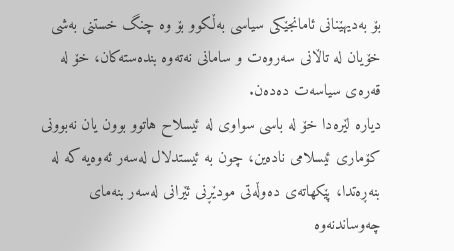بۆ بەدیهێنانی ئامانجێکی سیاسی بەڵکوو بۆ وە چنگ خستنی بەشی خۆیان لە تاڵانی سەروەت و سامانی نەتەوە بندەستەکان، خۆ لە قەرەی سیاسەت دەدەن.
دیارە لێرەدا خۆ لە باسی سواوی لە ئیسلاح هاتوو بوون یان نەبوونی کۆماری ئیسلامی نادەین، چون بە ئیستدلال لەسەر ئەوەیە کە لە بنەڕەتدا، پێکهاتەی دەوڵەتی مودێڕنی ئێرانی لەسەر بنەمای چەوساندنەوە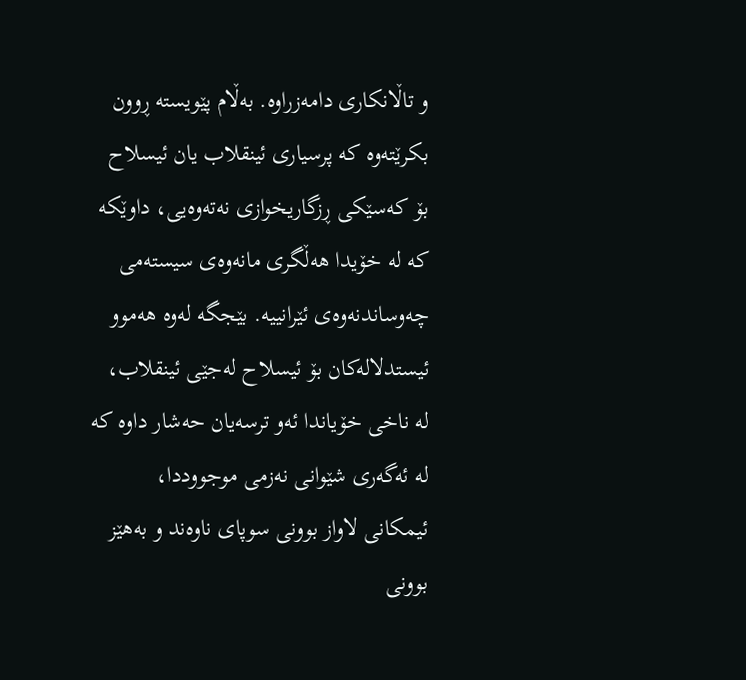و تاڵانکاری دامەزراوە. بەڵام پێویستە ڕوون بکرێتەوە کە پرسیاری ئینقلاب یان ئیسلاح بۆ کەسێکی ڕزگاریخوازی نەتەوەیی، داوێکە کە لە خۆیدا هەڵگری مانەوەی سیستەمی چەوساندنەوەی ئێرانییە. بێجگە لەوە هەموو ئیستدلالەکان بۆ ئیسلاح لەجێی ئینقلاب، لە ناخی خۆیاندا ئەو ترسەیان حەشار داوە کە لە ئەگەری شێوانی نەزمی موجووددا، ئیمکانی لاواز بوونی سوپای ناوەند و بەهێز بوونی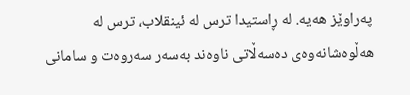پەراوێز هەیە. لە ڕاستیدا ترس لە ئینقلاب، ترس لە هەڵوەشانەوەی دەسەڵاتی ناوەند بەسەر سەروەت و سامانی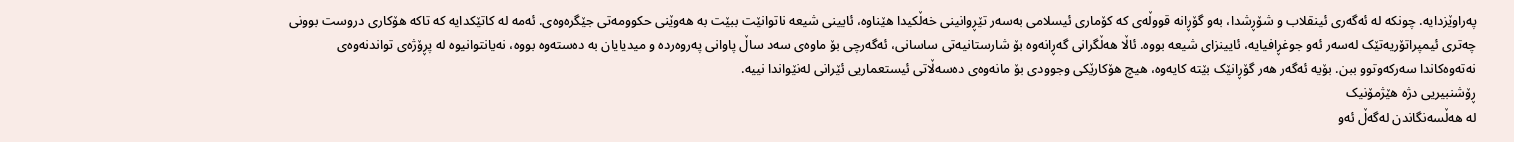پەراوێزدایە. چونکە لە ئەگەری ئینقلاب و شۆڕشدا، بەو گۆڕانە قووڵەی کە کۆماری ئیسلامی بەسەر تێڕوانینی خەڵکیدا هێناوە، ئایینی شیعە ناتوانێت ببێت بە هەوێنی حکوومەتی جێگرەوەی. ئەمە لە کاتێکدایە کە تاکە هۆکاری دروست بوونی چەتری ئیمپراتۆریەتێک لەسەر ئەو جوغڕافیایە، ئایینزای شیعە بووە. ئاڵا هەڵگرانی گەڕانەوە بۆ شارستانیەتی ساسانی، ئەگەرچی بۆ ماوەی سەد ساڵ پاوانی پەروەردە و میدیایان بە دەستەوە بووە، نەیانتوانیوە لە پڕۆژەی تواندنەوەی نەتەوەکاندا سەرکەوتوو ببن. بۆیە ئەگەر هەر گۆڕانێک بێتە کایەوە، هیچ هۆکارێکی وجوودی بۆ مانەوەی دەسەڵاتی ئیستعماریی ئێرانی لەنێواندا نییە.
ڕۆشنبیریی دژە هێژمۆنیک
لە هەڵسەنگاندن لەگەڵ ئەو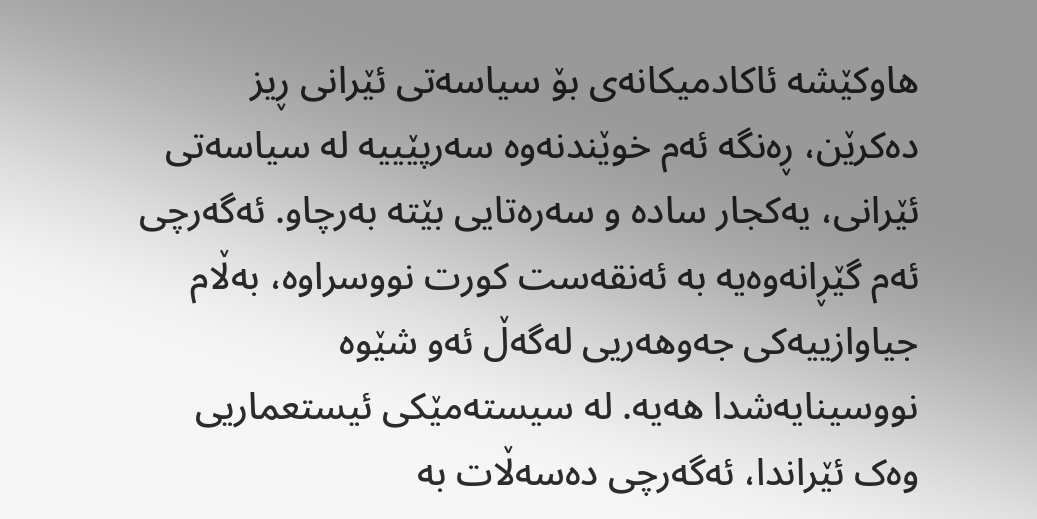هاوکێشە ئاکادمیکانەی بۆ سیاسەتی ئێرانی ڕیز دەکرێن، ڕەنگە ئەم خوێندنەوە سەرپێییە لە سیاسەتی ئێرانی، یەکجار سادە و سەرەتایی بێتە بەرچاو. ئەگەرچی ئەم گێڕانەوەیە بە ئەنقەست کورت نووسراوە، بەڵام جیاوازییەکی جەوهەریی لەگەڵ ئەو شێوە نووسینایەشدا هەیە. لە سیستەمێکی ئیستعماریی وەک ئێراندا، ئەگەرچی دەسەڵات بە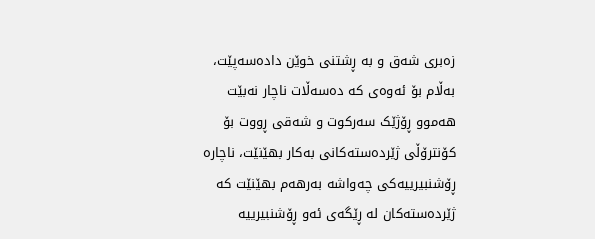زەبری شەق و بە ڕشتنی خوێن دادەسەپێت، بەڵام بۆ ئەوەی کە دەسەڵات ناچار نەبێت هەموو ڕۆژێک سەرکوت و شەقی ڕووت بۆ کۆنترۆڵی ژێردەستەکانی بەکار بهێنێت، ناچارە ڕۆشنبیرییەکی چەواشە بەرهەم بهێنێت کە ژێردەستەکان لە ڕێگەی ئەو ڕۆشنبیرییە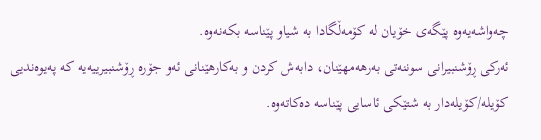چەواشەیەوە پێگەی خۆیان لە کۆمەڵگادا بە شیاو پێناسە بکەنەوە.
ئەرکی ڕۆشنبیرانی سوننەتی بەرهەمهێنان، دابەش کردن و بەکارهێنانی ئەو جۆرە ڕۆشنبیرییەیە کە پەیوەندیی کۆیلە/کۆیلەدار بە شتێکی ئاسایی پێناسە دەکاتەوە.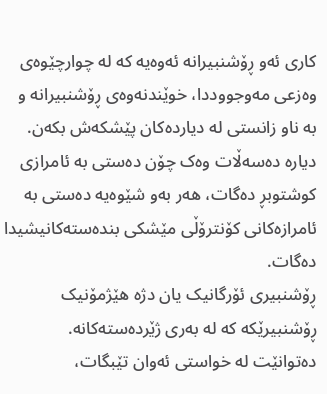کاری ئەو ڕۆشنبیرانە ئەوەیە کە لە چوارچێوەی وەزعی مەوجووددا، خوێندنەوەی ڕۆشنبیرانە و بە ناو زانستی لە دیاردەکان پێشکەش بکەن. دیارە دەسەڵات وەک چۆن دەستی بە ئامرازی کوشتوبڕ دەگات، هەر بەو شێوەیە دەستی بە ئامرازەکانی کۆنترۆڵی مێشکی بندەستەکانیشیدا دەگات.
ڕۆشنبیری ئۆرگانیک یان دژە هێژمۆنیک ڕۆشنبیرێکە کە لە بەری ژێردەستەکانە. دەتوانێت لە خواستی ئەوان تێبگات،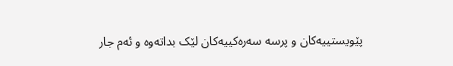پێویستییەکان و پرسە سەرەکییەکان لێک بداتەوە و ئەم جار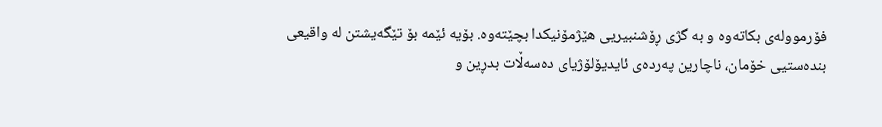فۆرموولەی بکاتەوە و بە گژی ڕۆشنبیریی هێژمۆنیکدا بچێتەوە. بۆیە ئێمە بۆ تێگەیشتن لە واقیعی بندەستیی خۆمان، ناچارین پەردەی ئایدیۆلۆژیای دەسەڵات بدڕین و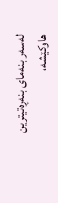لەسەر بنەمای بنەڕەتیترین هاوکێشە،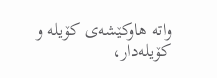واتە هاوکێشەی کۆیلە و کۆیلەدار،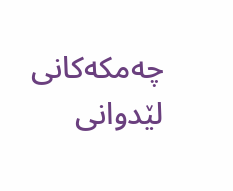چەمکەکانی لێدوانی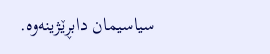سیاسیمان دابڕێژینەوە.